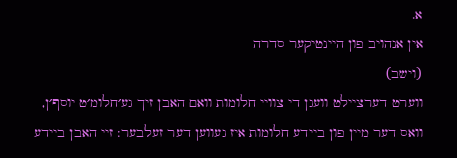א.
אין אנהויב פון היינטיקער סדרה
(וישב)
ווערט דערציילט וועגן די צוויי חלומות וואם האבן זיך גע׳חלומ׳ט יוסף׳ן,
וואס דער מיין פון ביידע חלומות איז געווען דער זעלבער: זיי האבן ביידע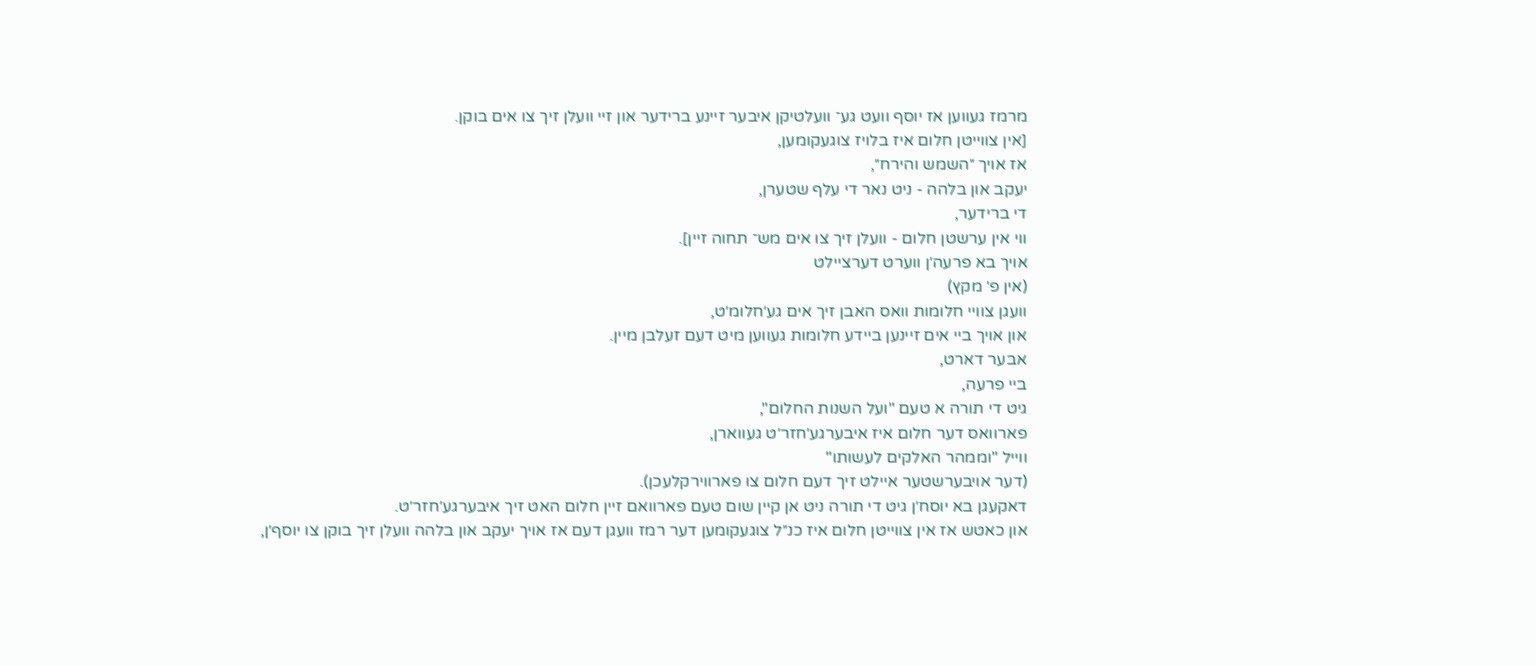מרמז געווען אז יוסף וועט גע־ וועלטיקן איבער זיינע ברידער און זיי וועלן זיך צו אים בוקן.
[אין צווייטן חלום איז בלויז צוגעקומען,
אז אויך ״השמש והירח״,
יעקב און בלהה - ניט נאר די עלף שטערן,
די ברידער,
ווי אין ערשטן חלום - וועלן זיך צו אים מש־ תחוה זיין].
אויך בא פרעה׳ן ווערט דערציילט
(אין פ׳ מקץ)
וועגן צוויי חלומות וואס האבן זיך אים גע׳חלומ׳ט,
און אויך ביי אים זיינען ביידע חלומות געווען מיט דעם זעלבן מיין.
אבער דארט,
ביי פרעה,
גיט די תורה א טעם "ועל השנות החלום",
פארוואס דער חלום איז איבערגע׳חזר׳ט געווארן,
ווייל "וממהר האלקים לעשותו"
(דער אויבערשטער איילט זיך דעם חלום צו פארווירקלעכן).
דאקעגן בא יוסח׳ן גיט די תורה ניט אן קיין שום טעם פארוואם זיין חלום האט זיך איבערגע׳חזר׳ט.
און כאטש אז אין צווייטן חלום איז כנ״ל צוגעקומען דער רמז וועגן דעם אז אויך יעקב און בלהה וועלן זיך בוקן צו יוסף׳ן,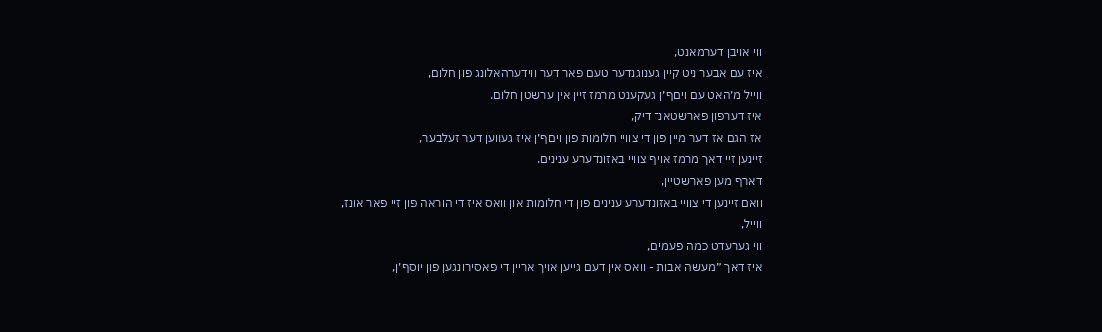ווי אויבן דערמאנט,
איז עם אבער ניט קיין גענוגנדער טעם פאר דער ווידערהאלונג פון חלום,
ווייל מ׳האט עם ױםף׳ן געקענט מרמז זיין אין ערשטן חלום.
איז דערפון פארשטאנ־ דיק,
אז הגם אז דער מיין פון די צוויי חלומות פון ױםף׳ן איז געװען דער זעלבער,
זיינען זיי דאך מרמז אויף צוויי באזונדערע ענינים.
דארף מען פארשטיין,
וואם זיינען די צוויי באזונדערע ענינים פון די חלומות און וואס איז די הוראה פון זיי פאר אונז,
ווייל,
ווי גערעדט כמה פעמים,
איז דאך ״מעשה אבות - וואס אין דעם גייען אויך אריין די פאסירונגען פון יוסף׳ן,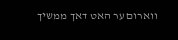ווארום ער האט דאך ממשיך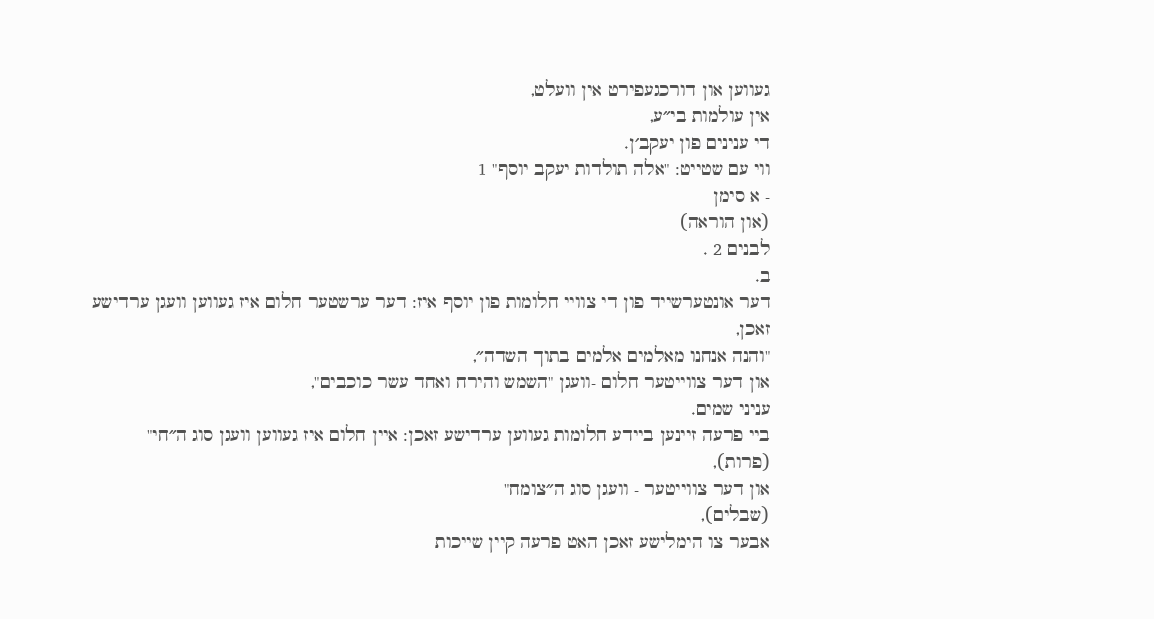געווען און דורכגעפירט אין וועלט,
אין עולמות בי״ע,
די ענינים פון יעקב׳ן.
ווי עם שטייט: "אלה תולדות יעקב יוסף" 1
- א סימן
(און הוראה)
לבנים 2 .
ב.
דער אונטערשייד פון די צוויי חלומות פון יוסף איז: דער ערשטער חלום איז געווען וועגן ערדישע זאכן,
"והנה אנחנו מאלמים אלמים בתוך השדה״,
און דער צווייטער חלום -וועגן "השמש והירח ואחד עשר כוכבים",
עניני שמים.
ביי פרעה זיינען ביידע חלומות געווען ערדישע זאכן: איין חלום איז געווען וועגן סוג ה״חי"
(פרות),
און דער צווייטער - וועגן סוג ה״צומח"
(שבלים),
אבער צו הימלישע זאכן האט פרעה קיין שייכות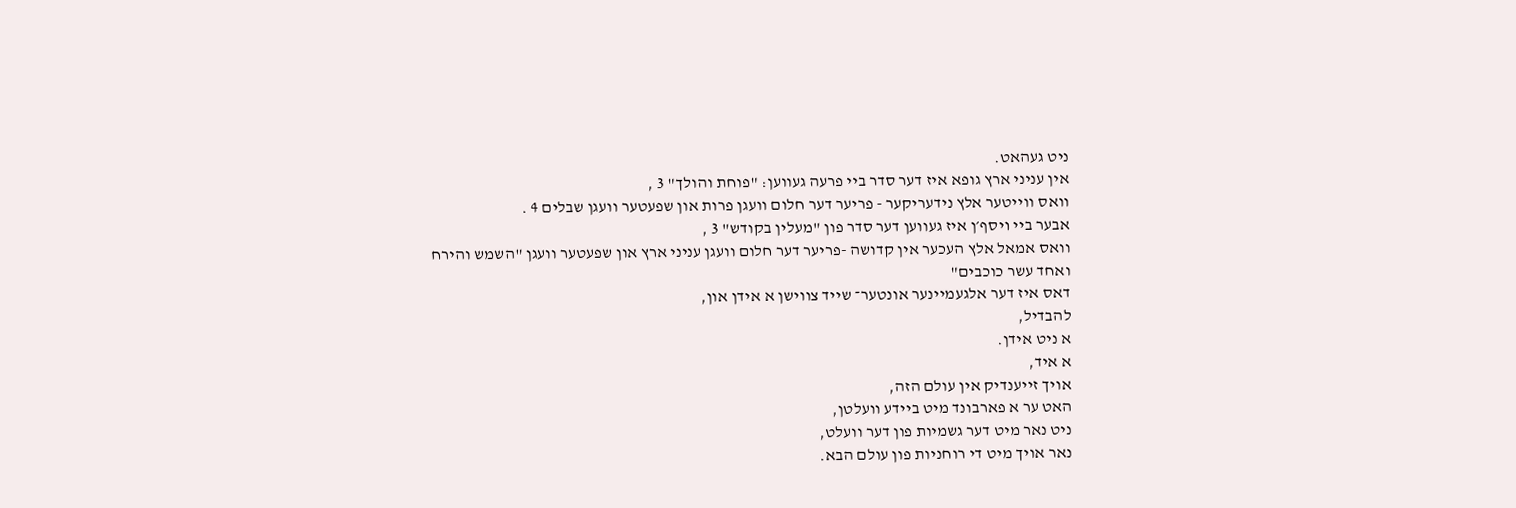ניט געהאט.
אין עניני ארץ גופא איז דער סדר ביי פרעה געווען: "פוחת והולך" 3 ,
וואס ווייטער אלץ נידעריקער - פריער דער חלום וועגן פרות און שפעטער וועגן שבלים 4 .
אבער ביי ױסף׳ן איז געווען דער סדר פון "מעלין בקודש" 3 ,
וואס אמאל אלץ העכער אין קדושה -פריער דער חלום וועגן עניני ארץ און שפעטער וועגן "השמש והירח ואחד עשר כוכבים"
דאס איז דער אלגעמיינער אונטער־ שייד צווישן א אידן און,
להבדיל,
א ניט אידן.
א איד,
אויך זייענדיק אין עולם הזה,
האט ער א פארבונד מיט ביידע וועלטן,
ניט נאר מיט דער גשמיות פון דער וועלט,
נאר אויך מיט די רוחניות פון עולם הבא.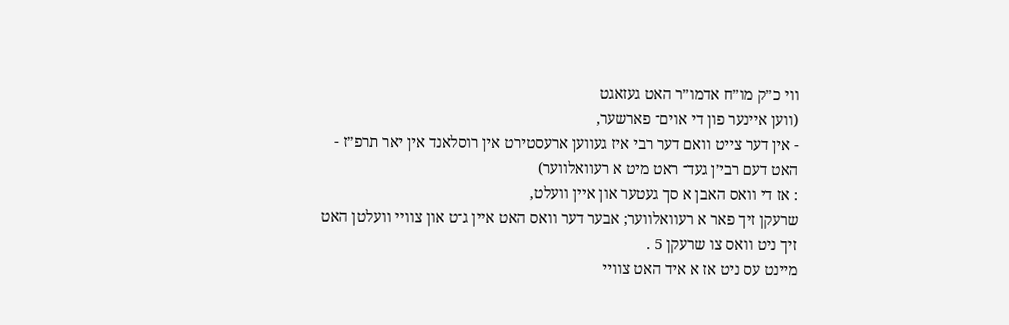ווי כ״ק מו״ח אדמו״ר האט געזאגט
(ווען איינער פון די אוים־ פארשער,
- אין דער צייט וואם דער רבי איז געווען ארעסטירט אין רוסלאנד אין יאר תרפ״ז - האט דעם רבי׳ן געד־ ראט מיט א רעוואלווער)
: אז די וואס האבן א סך געטער און איין וועלט,
שרעקן זיך פאר א רעוואלווער; אבער דער וואס האט איין ג־ט און צוויי וועלטן האט זיך ניט וואס צו שרעקן 5 .
מיינט עס ניט אז א איד האט צוויי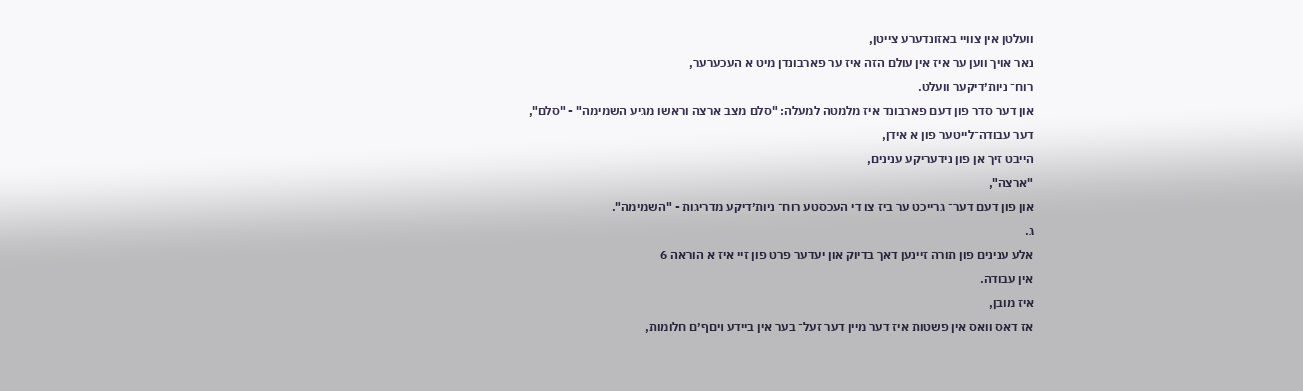וועלטן אין צוויי באזונדערע צייטן,
נאר אויך ווען ער איז אין עולם הזה איז ער פארבונדן מיט א העכערער,
רוח־ ניות׳דיקער וועלט.
און דער סדר פון דעם פארבונד איז מלמטה למעלה: "סלם מצב ארצה וראשו מגיע השמימה" - "סלם",
דער עבודה־לייטער פון א אידן,
הייבט זיך אן פון נידעריקע ענינים,
"ארצה",
און פון דעם דער־ גרייכט ער ביז צו די העכסטע רוח־ ניות׳דיקע מדריגות - "השמימה".
ג.
אלע ענינים פון תורה זיינען דאך בדיוק און יעדער פרט פון זיי איז א הוראה 6
אין עבודה.
איז מובן,
אז דאס וואס אין פשטות איז דער מיין דער זעל־ בער אין ביידע ױםף׳ם חלומות,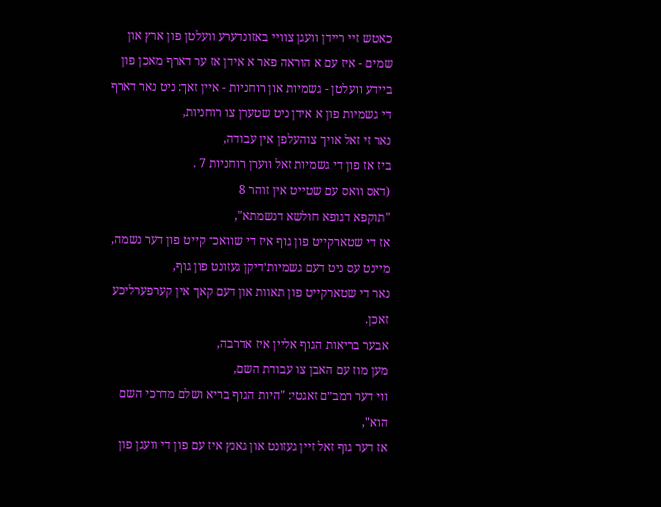כאטש זיי ריידן וועגן צוויי באזונדערע וועלטן פון ארץ און שמים - איז עם א הוראה פאר א אידן אז ער דארף מאכן פון ביידע וועלטן - גשמיות און רוחניות - איין זאך: ניט נאר דארף די גשמיות פון א אידן ניט שטערן צו רוחניות,
נאר זי זאל אויך צוהעלפן אין עבודה,
ביז אז פון די גשמיות זאל ווערן רוחניות 7 .
(דאס וואס עם שטייט אין זוהר 8
"תוקפא דגופא חולשא דנשמתא",
אז די שטארקייט פון גוף איז די שװאכ־ קייט פון דער נשמה,
מיינט עס ניט דעם גשמיות׳דיקן געזונט פון גוף,
נאר די שטארקייט פון תאוות און דעם קאך אין קערפערליכע זאכן.
אבער בריאות הגוף אליין איז אדרבה,
מען מוז עם האבן צו עבודת השם,
ווי דער רמב״ם זאגטי: "היות הגוף בריא ושלם מדרכי השם הוא",
אז דער גוף זאל זיין געזונט און גאנץ איז עם פון די וועגן פון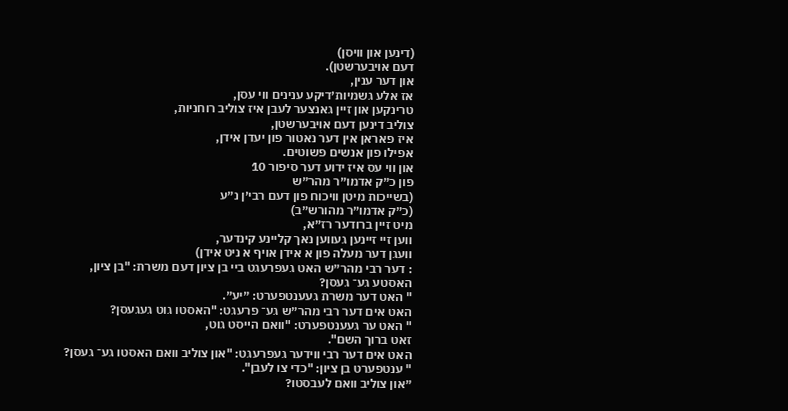(דינען און וויסן)
דעם אויבערשטן).
און דער ענין,
אז אלע גשמיות׳דיקע ענינים ווי עסן,
טרינקען און זיין גאנצער לעבן איז צוליב רוחניות,
צוליב דינען דעם אויבערשטן,
איז פאראן אין דער נאטור פון יעדן אידן,
אפילו פון אנשים פשוטים.
און ווי עס איז ידוע דער סיפור 10
פון כ״ק אדמו״ר מהר״ש
(בשייכות מיטן וויכוח פון דעם רבי׳ן נ״ע
(כ״ק אדמו״ר מהורש״ב)
מיט זיין ברודער רז״א,
ווען זיי זיינען געווען נאך קליינע קינדער,
וועגן דער מעלה פון א אידן אויף א ניט אידן)
: דער רבי מהר״ש האט געפרעגט ביי בן ציון דעם משרת: "בן ציון,
האסטע גע־ געסן?
" האט דער משרת געענטפערט: ״יע״.
האט אים דער רבי מהר״ש גע־ פרעגט: "האסטו גוט געגעסן?
" האט ער געענטפערט: "וואם הײסט גוט,
זאט ברוך השם".
האט אים דער רבי ווידער געפרעגט: "און צוליב וואם האסטו גע־ געסן?
" ענטפערט בן ציון: "כדי צו לעבן".
״און צוליב וואם לעבסטו?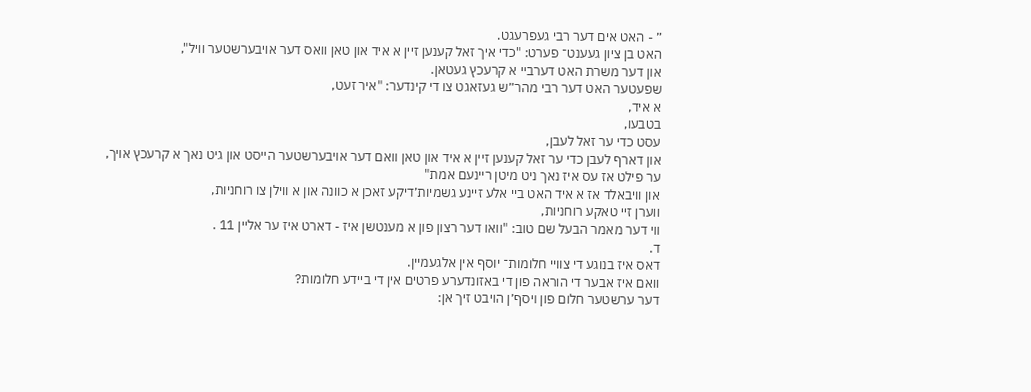״ - האט אים דער רבי געפרעגט.
האט בן ציון געענט־ פערט: "כדי איך זאל קענען זיין א איד און טאן וואס דער אויבערשטער וויל",
און דער משרת האט דערביי א קרעכץ געטאן.
שפעטער האט דער רבי מהר״ש געזאגט צו די קינדער: "איר זעט,
א איד,
בטבעו,
עסט כדי ער זאל לעבן,
און דארף לעבן כדי ער זאל קענען זיין א איד און טאן וואם דער אויבערשטער הייסט און גיט נאך א קרעכץ אויך,
ער פילט אז עס איז נאך ניט מיטן ריינעם אמת"
און וויבאלד אז א איד האט ביי אלע זיינע גשמיות׳דיקע זאכן א כוונה און א ווילן צו רוחניות,
ווערן זיי טאקע רוחניות,
ווי דער מאמר הבעל שם טוב: "וואו דער רצון פון א מענטשן איז - דארט איז ער אליין 11 .
ד.
דאס איז בנוגע די צוויי חלומות־ יוסף אין אלגעמיין.
וואם איז אבער די הוראה פון די באזונדערע פרטים אין די ביידע חלומות?
דער ערשטער חלום פון ױסף׳ן הויבט זיך אן: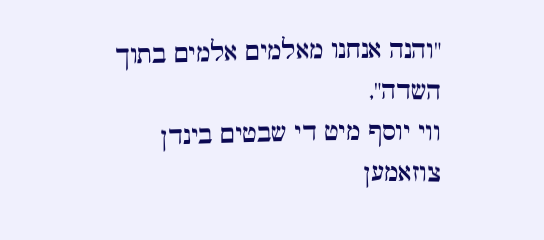"והנה אנחנו מאלמים אלמים בתוך השדה",
ווי יוסף מיט די שבטים בינדן צוזאמען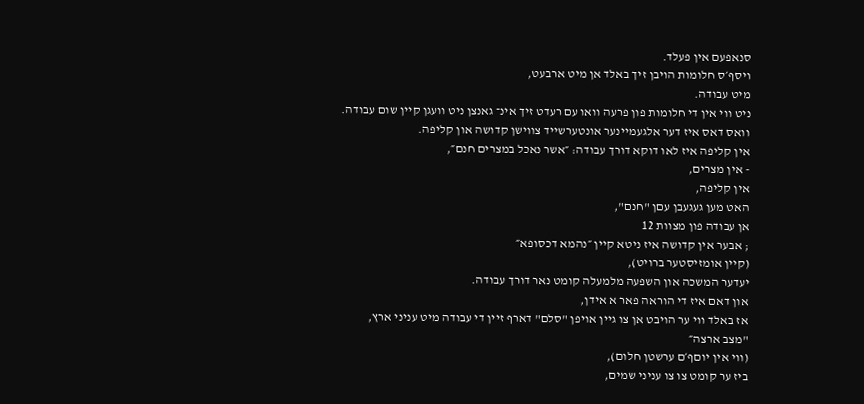סנאפעם אין פעלד.
ױסף׳ס חלומות הויבן זיך באלד אן מיט ארבעט,
מיט עבודה.
ניט ווי אין די חלומות פון פרעה וואו עם רעדט זיך אינ־ גאנצן ניט וועגן קיין שום עבודה.
וואס דאס איז דער אלגעמיינער אונטערשייד צווישן קדושה און קליפה.
אין קליפה איז לאו דוקא דורך עבודה: ״אשר נאכל במצרים חנם״,
- אין מצרים,
אין קליפה,
האט מען געגעבן עםן "חנם",
אן עבודה פון מצוות 12
; אבער אין קדושה איז ניטא קיין ״נהמא דכסופא״
(קײן אומזיסטער ברויט),
יעדער המשכה און השפעה מלמעלה קומט נאר דורך עבודה.
און דאם איז די הוראה פאר א אידן,
אז באלד ווי ער הויבט אן צו גיין אויפן "סלם" דארף זיין די עבודה מיט עניני ארץ,
"מצב ארצה״
(ווי אין יוםף׳ם ערשטן חלום),
ביז ער קומט צו צו עניני שמים,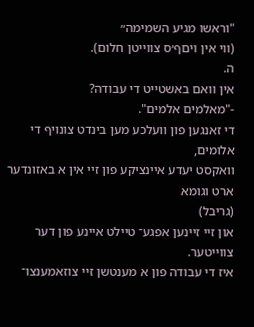"וראשו מגיע השמימה״
(ווי אין ױםף׳ס צווייטן חלום).
ה.
אין וואם באשטייט די עבודה?
-"מאלמים אלמים".
די זאנגען פון וועלכע מען בינדט צונויף די אלומים,
וואקסט יעדע איינציקע פון זיי אין א באזונדער ארט וגומא
(גריבל)
און זיי זיינען אפגע־ טיילט איינע פון דער צווייטער.
איז די עבודה פון א מענטשן זיי צוזאמענצו־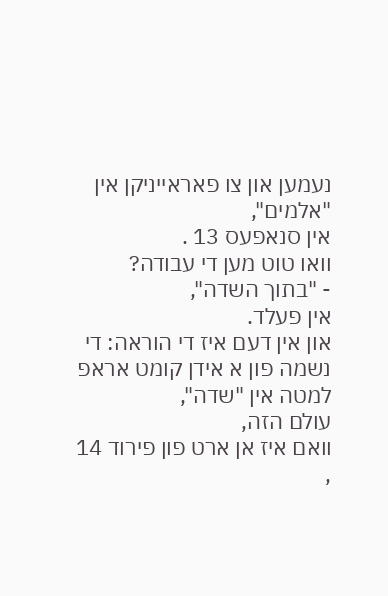נעמען און צו פאראייניקן אין "אלמים",
אין סנאפעס 13 .
וואו טוט מען די עבודה?
- "בתוך השדה",
אין פעלד.
און אין דעם איז די הוראה: די נשמה פון א אידן קומט אראפ למטה אין "שדה",
עולם הזה,
וואם איז אן ארט פון פירוד 14 ,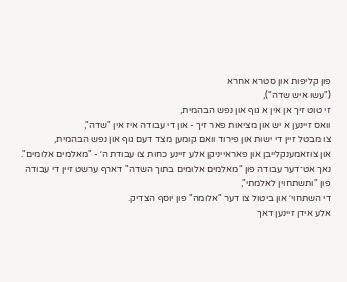פון קליפות און סטרא אחרא
("עשו איש שדה"),
זי טוט זיך אן אין א גוף און נפש הבהמית,
וואס זיינען א יש און מציאות פאר זיך - און די עבודה איז אין "שדה",
צו מבטל זיין די ישות און פירוד וואם קומען מצד דעם גוף און נפש הבהמית,
און צוזאמענקלייבן און פאראייניקן אלע זיינע כחות צו עבודת ה׳ - "מאלמים אלומים".
נאך אט־דער עבודה פון "מאלמים אלומים בתוך השדה" דארף ערשט זיין די עבודה פון "ותשתחוין לאלמתי",
די השתחוי׳ און ביטול צו דער "אלומה" פון יוסף הצדיק.
אלע אידן זיינען דאך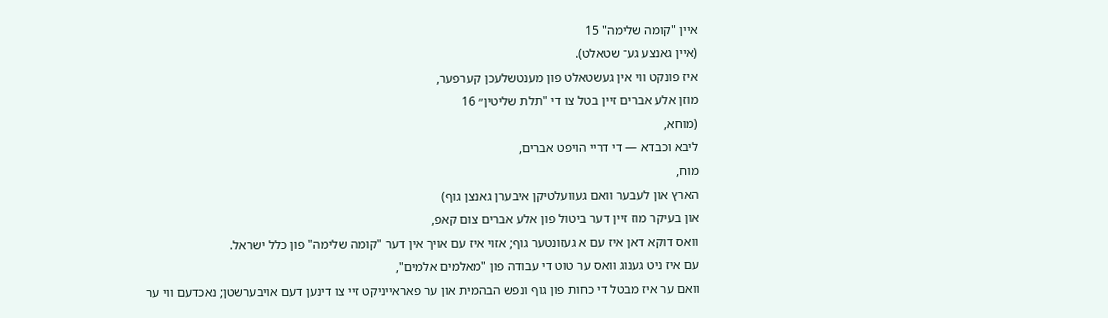איין "קומה שלימה" 15
(איין גאנצע גע־ שטאלט).
איז פונקט ווי אין געשטאלט פון מענטשלעכן קערפער,
מוזן אלע אברים זיין בטל צו די "תלת שליטין״ 16
(מוחא,
ליבא וכבדא — די דריי הויפט אברים,
מוח,
הארץ און לעבער וואם געוועלטיקן איבערן גאנצן גוף)
און בעיקר מוז זיין דער ביטול פון אלע אברים צום קאפ,
וואס דוקא דאן איז עם א געזונטער גוף; אזוי איז עם אויך אין דער "קומה שלימה" פון כלל ישראל.
עם איז ניט גענוג וואס ער טוט די עבודה פון "מאלמים אלמים",
וואם ער איז מבטל די כחות פון גוף ונפש הבהמית און ער פאראייניקט זיי צו דינען דעם אויבערשטן; נאכדעם ווי ער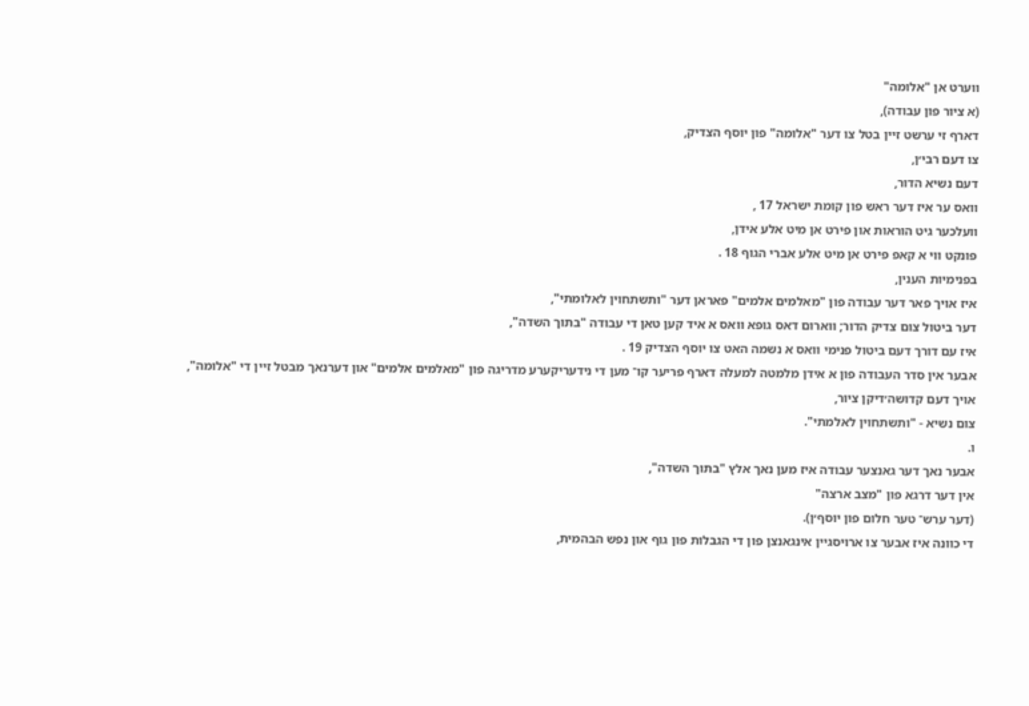ווערט אן "אלומה"
(א ציור פון עבודה),
דארף זי ערשט זיין בטל צו דער "אלומה" פון יוסף הצדיק,
צו דעם רבי׳ן,
דעם נשיא הדור,
וואס ער איז דער ראש פון קומת ישראל 17 ,
וועלכער גיט הוראות און פירט אן מיט אלע אידן,
פונקט ווי א קאפ פירט אן מיט אלע אברי הגוף 18 .
בפנימיות הענין,
איז אויך פאר דער עבודה פון "מאלמים אלמים" פאראן דער "ותשתחוין לאלומתי",
דער ביטול צום צדיק הדור; ווארום דאס גופא וואס א איד קען טאן די עבודה "בתוך השדה",
איז עם דורך דעם ביטול פנימי וואס א נשמה האט צו יוסף הצדיק 19 .
אבער אין סדר העבודה פון א אידן מלמטה למעלה דארף פריער קו־ מען די נידעריקערע מדריגה פון "מאלמים אלמים" און דערנאך מבטל זיין די "אלומה",
אויך דעם קדושה׳דיקן ציור,
צום נשיא - "ותשתחוין לאלמתי".
ו.
אבער נאך דער גאנצער עבודה איז מען נאך אלץ "בתוך השדה",
אין דער דרגא פון "מצב ארצה"
(דער ערש־ טער חלום פון יוסף׳ן).
די כוונה איז אבער צו ארויסגיין אינגאנצן פון די הגבלות פון גוף און נפש הבהמית,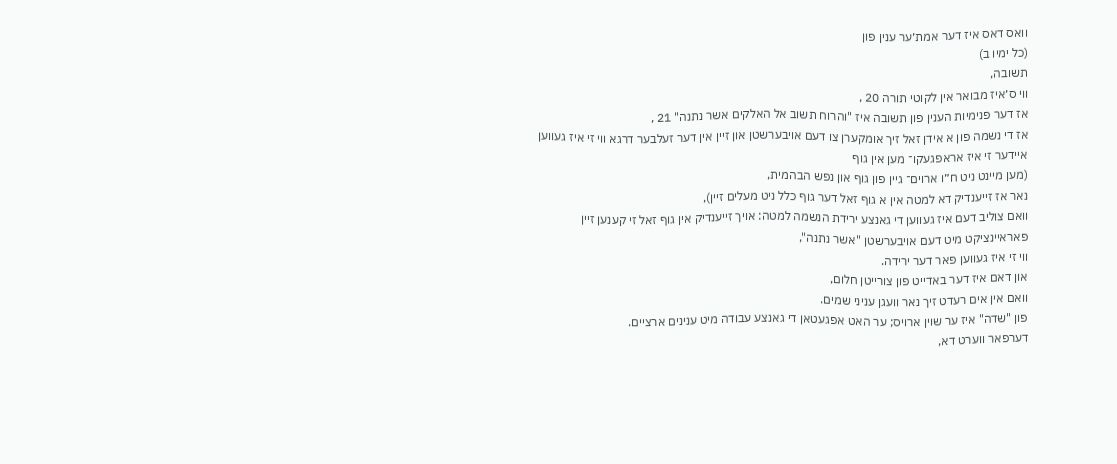וואס דאס איז דער אמת׳ער ענין פון
(כל ימיו ב)
תשובה,
ווי ס׳איז מבואר אין לקוטי תורה 20 ,
אז דער פנימיות הענין פון תשובה איז "והרוח תשוב אל האלקים אשר נתנה" 21 ,
אז די נשמה פון א אידן זאל זיך אומקערן צו דעם אויבערשטן און זיין אין דער זעלבער דרגא ווי זי איז געווען איידער זי איז אראפגעקו־ מען אין גוף
(מען מיינט ניט ח״ו ארוים־ גיין פון גוף און נפש הבהמית,
נאר אז זייענדיק דא למטה אין א גוף זאל דער גוף כלל ניט מעלים זיין),
וואם צוליב דעם איז געווען די גאנצע ירידת הנשמה למטה: אויך זייענדיק אין גוף זאל זי קענען זיין פאראיינציקט מיט דעם אויבערשטן "אשר נתנה",
ווי זי איז געווען פאר דער ירידה.
און דאם איז דער באדייט פון צורייטן חלום,
וואם אין אים רעדט זיך נאר וועגן עניני שמים.
פון "שדה" איז ער שוין ארויס; ער האט אפגעטאן די גאנצע עבודה מיט ענינים ארציים.
דערפאר ווערט דא,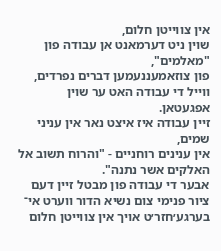אין צווייטן חלום,
שוין ניט דערמאנט אן עבודה פון "מאלמים",
פון צוזאמעננעמען דברים נפרדים,
ווייל די עבודה האט ער שוין אפגעטאן.
זיין עבודה איז איצט נאר אין עניני שמים,
אין ענינים רוחניים - "והרוח תשוב אל האלקים אשר נתנה".
אבער די עבודה פון מבטל זיין דעם ציור פנימי צום נשיא הדור ווערט אי־ בערגע׳חזר׳ט אויך אין צווייטן חלום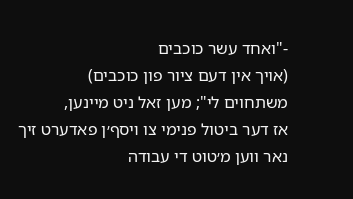-"ואחד עשר כוכבים
(אויך אין דעם ציור פון כוכבים)
משתחוים לי"; מען זאל ניט מיינען,
אז דער ביטול פנימי צו ױסף׳ן פאדערט זיך נאר ווען מ׳טוט די עבודה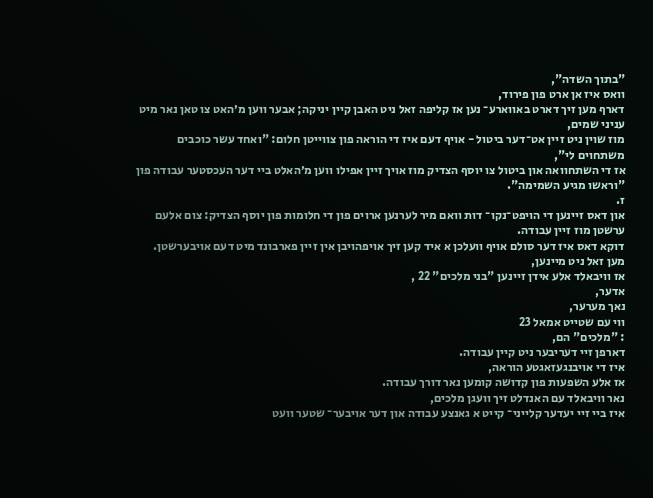"בתוך השדה",
וואס איז אן ארט פון פירוד,
דארף מען זיך דארט באווארע־ נען אז קליפה זאל ניט האבן קיין יניקה; אבער ווען מ׳האט צו טאן נאר מיט עניני שמים,
מוז שוין ניט זיין אט־דער ביטול - אויף דעם איז די הוראה פון צווייטן חלום: "ואחד עשר כוכבים משתחוים לי",
אז די השתחוואה און ביטול צו יוסף הצדיק מוז אויך זיין אפילו ווען מ׳האלט ביי דער העכסטער עבודה פון "וראשו מגיע השמימה".
ז.
און דאס זיינען די הויפט־נקו־ דות וואם מיר לערנען ארוים פון די חלומות פון יוסף הצדיק: צום אלעם ערשטן מוז זיין עבודה.
דוקא דאס איז דער סולם אויף וועלכן א איד קען זיך אויפהויבן אין זיין פארבונד מיט דעם אויבערשטן.
מען זאל ניט מיינען,
אז וויבאלד אלע אידן זיינען "בני מלכים" 22 ,
אדער,
נאך מערער,
ווי עם שטייט אמאל 23
: "מלכים" הם,
דארפן זיי דעריבער ניט קיין עבודה.
איז די אויבנגעזאגטע הוראה,
אז אלע השפעות פון קדושה קומען נאר דורך עבודה.
נאר וויבאלד עם האנדלט זיך וועגן מלכים,
איז ביי זיי יעדער קלייני־ קייט א גאנצע עבודה און דער אויבער־ שטער וועט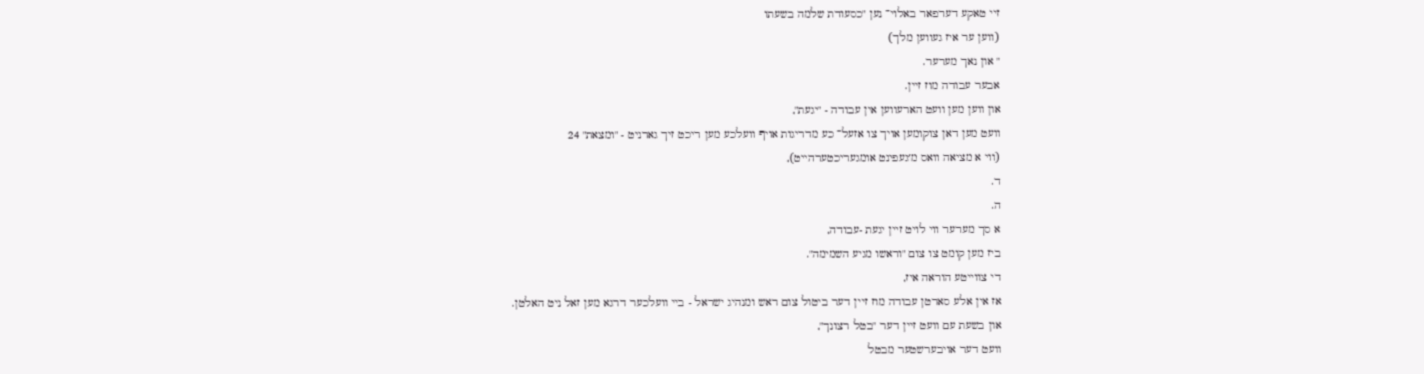זיי טאקע דערפאר באלוי־ נען "כסעודת שלמה בשעתו
(ווען ער איז געווען מלך)
" און נאך מערער.
אבער עבודה מוז זיין.
און ווען מען וועט הארעווען אין עבודה - "יגעת",
וועט מען דאן צוקומען אויך צו אזעל־ כע מדריגות אויף וועלכע מען ריכט זיך גארניט - "ומצאת" 24
(ווי א מציאה וואס מ׳געפינט אומגעריכטערהייט),
ד.
ה.
א סך מערער ווי לויט זיין יגעת -עבודה,
ביז מען קומט צו צום "וראשו מגיע השמימה".
די צווייטע הוראה איז,
אז אין אלע סארטן עבודה מוז זיין דער ביטול צום ראש ומנהיג ישראל - ביי וועלכער דרגא מען זאל ניט האלטן.
און בשעת עם וועט זיין דער "בטל רצונך",
וועט דער אויבערשטער מבטל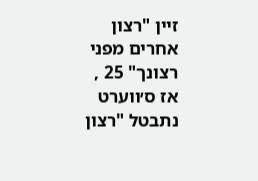זיין "רצון אחרים מפני רצונך" 25 ,
אז ס׳ווערט נתבטל "רצון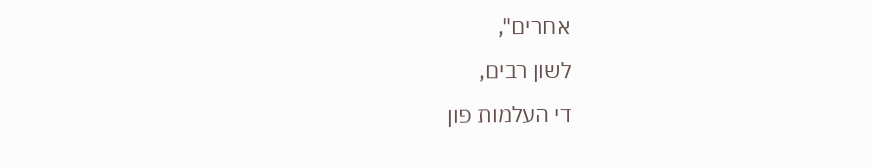אחרים",
לשון רבים,
די העלמות פון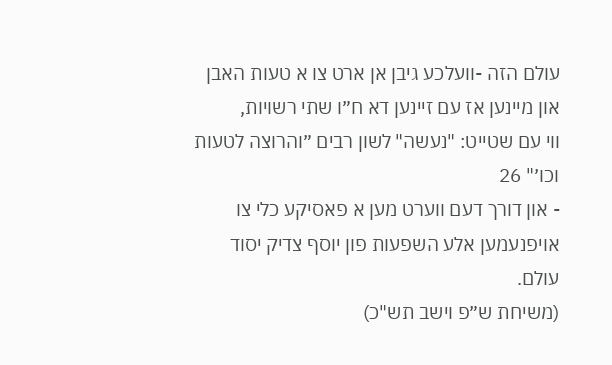עולם הזה -וועלכע גיבן אן ארט צו א טעות האבן און מיינען אז עם זיינען דא ח״ו שתי רשויות,
ווי עם שטייט: "נעשה" לשון רבים ״והרוצה לטעות וכו׳" 26
- און דורך דעם ווערט מען א פאסיקע כלי צו אויפנעמען אלע השפעות פון יוסף צדיק יסוד עולם.
(משיחת ש״פ וישב תש"כ)